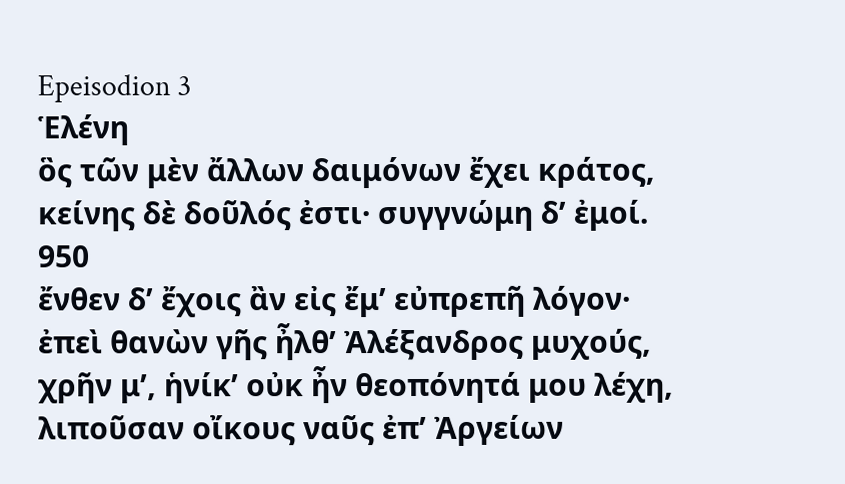Epeisodion 3
Ἑλένη
ὃς τῶν μὲν ἄλλων δαιμόνων ἔχει κράτος,
κείνης δὲ δοῦλός ἐστι· συγγνώμη δʼ ἐμοί.
950
ἔνθεν δʼ ἔχοις ἂν εἰς ἔμʼ εὐπρεπῆ λόγον·
ἐπεὶ θανὼν γῆς ἦλθʼ Ἀλέξανδρος μυχούς,
χρῆν μʼ, ἡνίκʼ οὐκ ἦν θεοπόνητά μου λέχη,
λιποῦσαν οἴκους ναῦς ἐπʼ Ἀργείων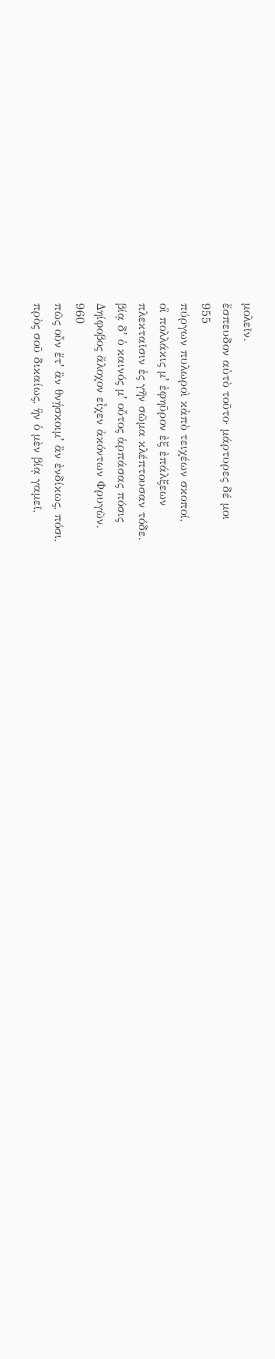μολεῖν.
ἔσπευδον αὐτὸ τοῦτο· μάρτυρες δέ μοι
955
πύργων πυλωροὶ κἀπὸ τειχέων σκοποί,
οἳ πολλάκις μʼ ἐφηῦρον ἐξ ἐπάλξεων
πλεκταῖσιν ἐς γῆν σῶμα κλέπτουσαν τόδε.
βίᾳ δʼ ὁ καινός μʼ οὗτος ἁρπάσας πόσις
Δηίφοβος ἄλοχον εἶχεν ἀκόντων Φρυγῶν.
960
πῶς οὖν ἔτʼ ἂν θνῄσκοιμʼ ἂν ἐνδίκως, πόσι,
πρὸς σοῦ δικαίως, ἣν ὁ μὲν βίᾳ γαμεῖ,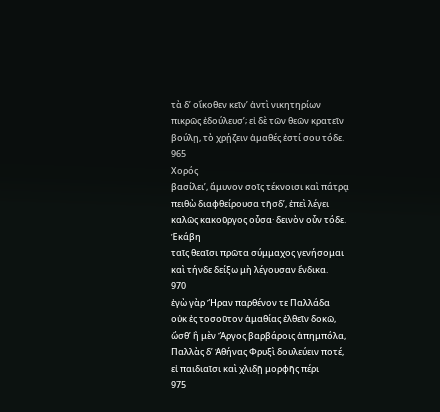τὰ δʼ οἴκοθεν κεῖνʼ ἀντὶ νικητηρίων
πικρῶς ἐδούλευσʼ; εἰ δὲ τῶν θεῶν κρατεῖν
βούλῃ, τὸ χρῄζειν ἀμαθές ἐστί σου τόδε.
965
Χορός
βασίλειʼ, ἄμυνον σοῖς τέκνοισι καὶ πάτρᾳ
πειθὼ διαφθείρουσα τῆσδʼ, ἐπεὶ λέγει
καλῶς κακοῦργος οὖσα· δεινὸν οὖν τόδε.
Ἑκάβη
ταῖς θεαῖσι πρῶτα σύμμαχος γενήσομαι
καὶ τήνδε δείξω μὴ λέγουσαν ἔνδικα.
970
ἐγὼ γὰρ Ἥραν παρθένον τε Παλλάδα
οὐκ ἐς τοσοῦτον ἀμαθίας ἐλθεῖν δοκῶ,
ὥσθʼ ἣ μὲν Ἄργος βαρβάροις ἀπημπόλα,
Παλλὰς δʼ Ἀθήνας Φρυξὶ δουλεύειν ποτέ,
εἰ παιδιαῖσι καὶ χλιδῇ μορφῆς πέρι
975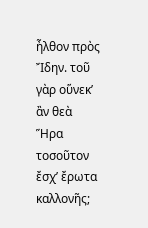ἦλθον πρὸς Ἴδην. τοῦ γὰρ οὕνεκʼ ἂν θεὰ
Ἥρα τοσοῦτον ἔσχʼ ἔρωτα καλλονῆς;